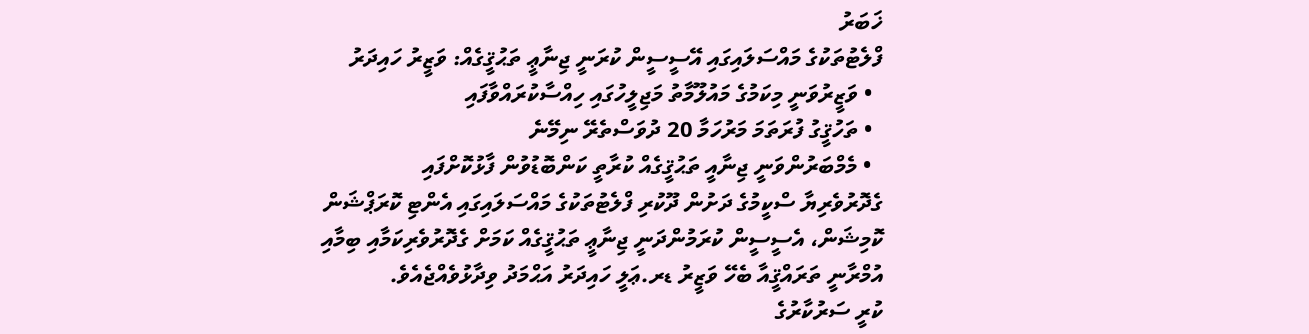ޚަބަރު
ފްލެޓުތަކުގެ މައްސަލައިގައި އޭސީސީން ކުރަނީ ޖިނާޢީ ތަޙުޤީގެއް: ވަޒީރު ހައިދަރު
  • ވަޒީރުވަނީ މިކަމުގެ މައުލޫމާތު މަޖިލީހުގައި ހިއްސާކުރައްވާފައި
  • ތަހުޤީގު ފުރަތަމަ މަރުހަމާ 20 ދުވަސްތެރޭ ނިމޭނެ
  • މެމްބަރުންވަނީ ޖިނާއީ ތަޙުޤީގެއް ކުރާތީ ކަންބޮޑުވުން ފާޅުކޮށްފައި
ގެދޮރުވެރިޔާ ސްކީމުގެ ދަށުން ދޫކުރި ފްލެޓުތަކުގެ މައްސަލައިގައި އެންޓި ކޮރަޕްޝަން ކޮމިޝަން، އެސީސީން ކުރަމުންދަނީ ޖިނާޢީ ތަޙުޤީގެއް ކަމަށް ގެދޮރުވެރިކަމާއި ބިމާއި އުމްރާނީ ތަރައްޤީއާ ބެހޭ ވަޒީރު ޑރ.ޢަލީ ހައިދަރު އަޙްމަދު ވިދާޅުވެއްޖެއެވެ.
ކުރީ ސަރުކާރުގެ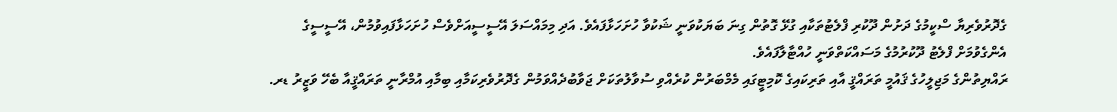ގެދޮރުވެރިޔާ ސްކީމުގެ ދަށުން ދޫކުރި ފްލެޓުތަކާއި ގުޅޭ ގޮތުން ގިނަ ބަޔަކުވަނީ ޝަކުވާ ހުށަހަޅާފައެވެ. އަދި މިމައްސަލަ އޭސީސީއަށްވެސް ހުށަހަޅާފައިވުމުން، އޭސީސީގެ އެންގެވުމަށް ފްލެޓު ދޫކުރުމުގެ މަސައްކަތްވަނީ ހުއްޓާލާފައެވެ.
ރައްޔިތުންގެ މަޖިލީހުގެ ޤައުމީ ތަރައްޤީ އާއި ތަރިކައިގެ ކޮމިޓީގައި މެމްބަރުން ކުރެއްވި ސުވާލުތަކަށް ޖަވާބުދެއްވަމުން ގެދޮރުވެރިކަމާއި ބިމާއި އުމްރާނީ ތަރައްޤީއާ ބެހޭ ވަޒީރު ޑރ.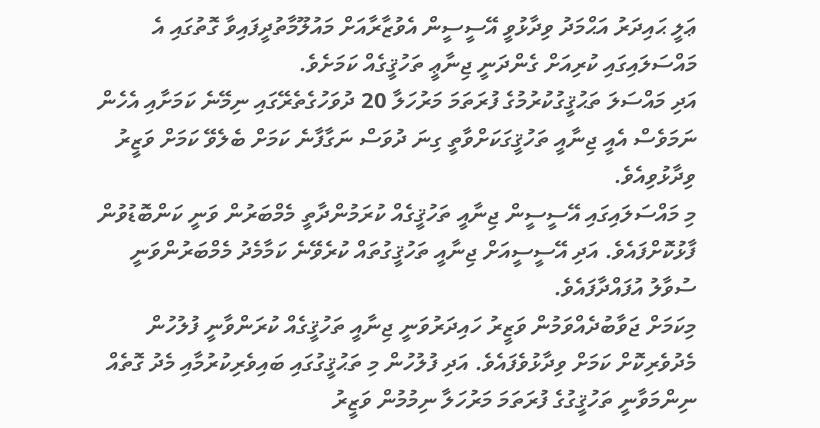ޢަލީ ޙައިދަރު އަޙްމަދު ވިދާޅުވީ އޭސީސީން އެވުޒާރާއަށް މައުލޫމާތުދީފައިވާ ގޮތުގައި އެ މައްސަލައިގައި ކުރިއަށް ގެންދަނީ ޖިނާޢީ ތަހުޤީގެއް ކަމަށެވެ.
އަދި މައްސަލަ ތަޙުޤީގުކުރުމުގެ ފުރަތަމަ މަރުހަލާ 20 ދުވަހުގެތެރޭގައި ނިމޭނެ ކަމަށާއި އެހެން ނަމަވެސް އެއީ ޖިނާއީ ތަހުޤީގަކަށްވާތީ ގިނަ ދުވަސް ނަގާފާނެ ކަމަށް ބެލެވޭ ކަމަށް ވަޒީރު ވިދާޅުވިއެވެ.
މި މައްސަލައިގައި އޭސީސީން ޖިނާއީ ތަހުޤީގެއް ކުރަމުންދާތީ މެމްބަރުން ވަނީ ކަންބޮޑުވުން ފާޅުކޮށްފައެވެ. އަދި އޭސީސީއަށް ޖިނާއީ ތަހުޤީގުތައް ކުރެވޭނެ ކަމާމެދު މެމްބަރުންވަނީ ސުވާލު އުފައްދާފައެވެ.
މިކަމަށް ޖަވާބުދެއްވަމުން ވަޒީރު ހައިދަރުވަނީ ޖިނާއީ ތަހުޤީގެއް ކުރަންވާނީ ފުލުހުން މެދުވެރިކޮށް ކަމަށް ވިދާޅުވެފައެވެ. އަދި ފުލުހުން މި ތަޙުޤީގުގައި ބައިވެރިކުރުމާއި މެދު ގޮތެއް ނިންމަވާނީ ތަހުޤީގުގެ ފުރަތަމަ މަރުހަލާ ނިމުމުން ވަޒީރު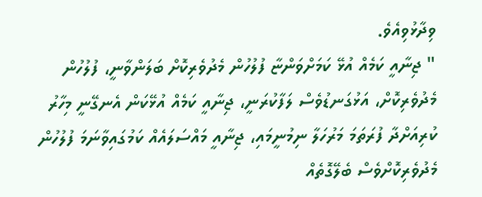ވިދާޅުވިއެވެ.
" ޖިނާއީ ކަމެއް އުޅޭ ކަމަށްވަންޏާ ފުލުހުން މެދުވެރިކޮށް ބަލަންވާނީ، ފުލުހުން މެދުވެރިކޮށް، އަޅުގަނޑުވެސް ލަފާކުރަނީ، ޖިނާއީ ކަމެއް އުޅޭކަން އެނގޭނީ މިހާރު ކުރިއަށްދާ ފުރަތަމަ މަރުހަލާ ނިމުނީމައި، ޖިނާއީ މައްސަލައެއް ކަމުގައިވާނަމަ ފުލުހުން މެދުވެރިކޮށްވެސް ބެލޭގޮތެއް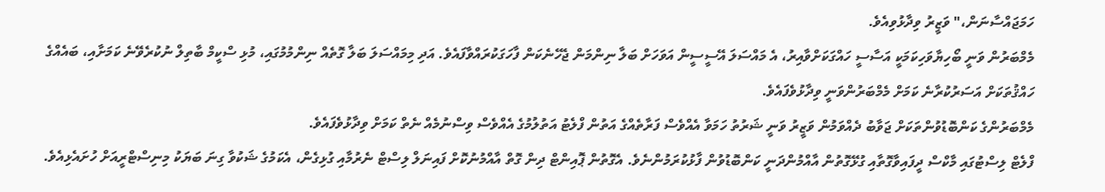ހަމަޖައްސާނަން،" ވަޒީރު ވިދާޅުވިއެވެ.
މެމްބަރުން ވަނީ ބޯހިޔާވަހިކަމަކީ އަސާސީ ހައްގަކަށްވާއިރު، އެ މައްސަލަ އޭސީސީން އަވަހަށް ބަލާ ނިންމަން ޖެހޭނެކަން ފާހަގަކުރައްވާފައެވެ. އަދި މިމައްސަލަ ބަލާ ގޮތެއް ނިންމުމުގައި، މުޅި ސްކީމް ބާތިލް ނުކުރެވޭނެ ކަމަށާއި، ބައެއްގެ ހައްޤުތަކަށް އަސަރުކުރާނެ ކަމަށް މެމްބަރުންވަނީ ވިދާޅުވެފައެވެ.
މެމްބަރުންގެ ކަންބޮޑުވުންތަކަށް ޖަވާބު ދެއްވަމުން ވަޒީރު ވަނީ ޝަރުތު ހަމަވާ އެއްވެސް ފަރާތެއްގެ އަތުން ފްލެޓު އަތުލުމުގެ އެއްވެސް ވިސްނުމެއް ނެތް ކަމަށް ވިދާޅުވެފައެވެ.
ފްލެޓް ލިސްޓުގައި މާކްސް ދީފައިވާގޮތާއި ގުޅޭގޮތުން އާއްމުންދަނީ ކަންބޮޑުވުން ފާޅުކުރަމުންނެވެ. އެގޮތުން ޕޮއިންޓް ދިން ގޮތް އާއްމުނުކޮށް ފައިނަލް ލިސްޓް ނެރުމާއި ގުޅިގެން، އެކަމުގެ ޝަކުވާ ގިނަ ބަޔަކު މިނިސްޓްރީއަށް ހުށައެޅިއެވެ.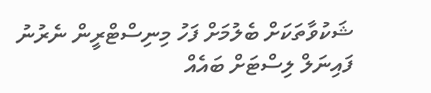ޝަކުވާތަކަށް ބެލުމަށް ފަހު މިނިސްޓްރީން ނެރުނު ފައިނަލް ލިސްޓަށް ބައެއް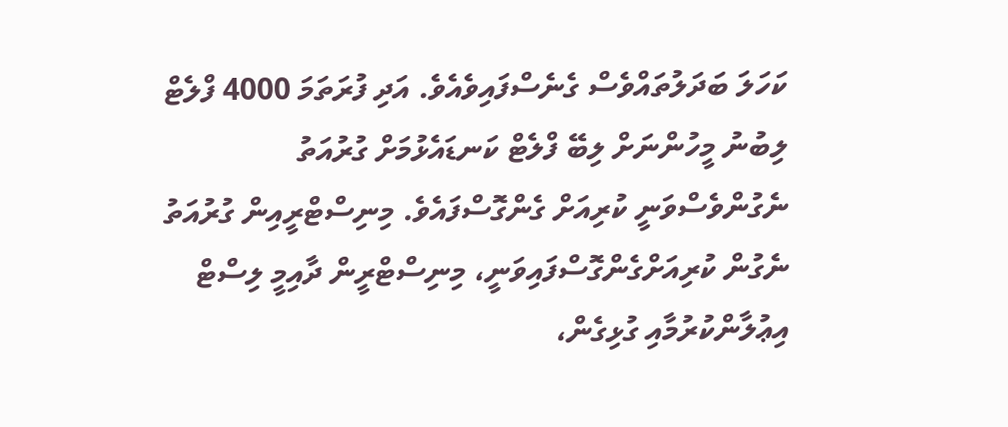ކަހަލަ ބަދަލުތައްވެސް ގެނެސްފައިވެއެވެ. އަދި ފުރަތަމަ 4000 ފްލެޓް ލިބުނު މީހުންނަށް ލިބޭ ފްލެޓް ކަނޑައެޅުމަށް ގުރުއަތު ނެގުންވެސްވަނީ ކުރިއަށް ގެންގޮސްފައެވެ. މިނިސްޓްރީއިން ގުރުއަތު ނެގުން ކުރިއަށްގެންގޮސްފައިވަނީ، މިނިސްޓްރީން ދާއިމީ ލިސްޓް އިޢުލާންކުރުމާއި ގުޅިގެން،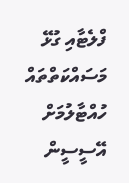ފްލެޓާއި ގުޅޭ މަސައްކަތްތައް ހުއްޓާލުމަށް އޭސީސީން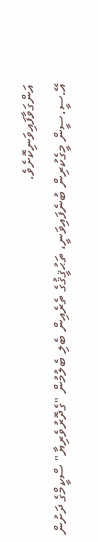އަންގަވާފައިވަނިކޮށެވެ.
އޭ.ސީ.ސީން މީގެކުރިން ބުނެފައިވަނީ، ތަޙުޤީޤުގެ ތެރެއިން ބެލި ބެލުމުން "ގެދޮރުވެރިޔާ" ސްކީމްގެ ދަށުން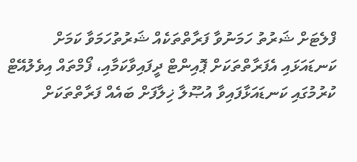ފްލެޓަށް ޝަރުތު ހަމަނުވާ ފަރާތްތަކެއް ޝަރުތުހަމަވާ ކަމަށް ކަނޑައަޅައި އެފަރާތްތަކަށް ޕޮއިންޓް ދީފައިވާކަމާއި، ފޯމްތައް އިވެލުއޭޓް ކުރުމުގައި ކަނޑައަޅާފައިވާ އުޞޫލާ ޚިލާފަށް ބައެއް ފަރާތްތަކަށް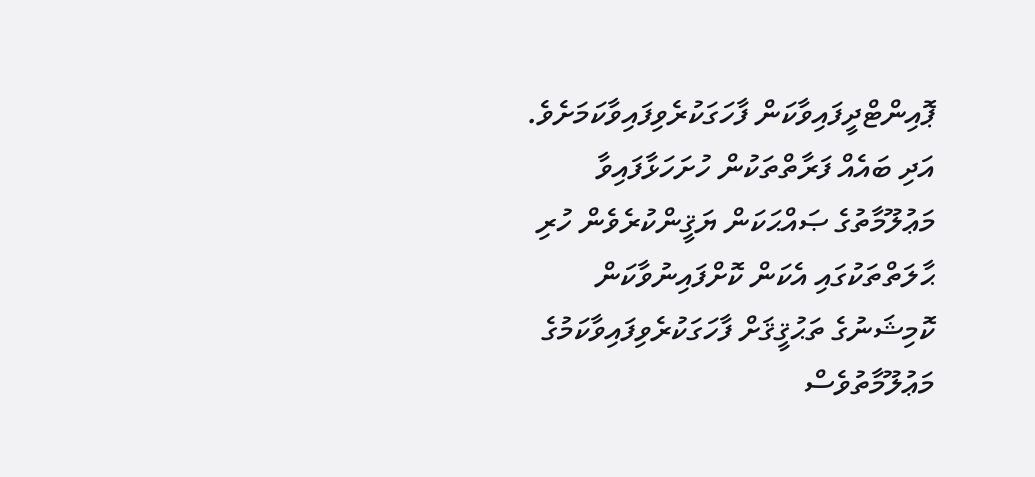ޕޮއިންޓްދީފައިވާކަން ފާހަގަކުރެވިފައިވާކަމަށެވެ. އަދި ބައެއް ފަރާތްތަކުން ހުށަހަޅާފައިވާ މަޢުލޫމާތުގެ ޞައްޙަކަން ޔަޤީންކުރެވެން ހުރި ޙާލަތްތަކުގައި އެކަން ކޮށްފައިނުވާކަން ކޮމިޝަނުގެ ތަޙުޤީޤަށް ފާހަގަކުރެވިފައިވާކަމުގެ މަޢުލޫމާތުވެސް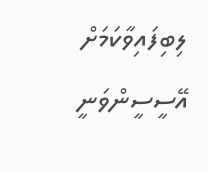ލިބިފައިވާކަމަށް އޭސީސީންވަނީ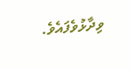ވިދާޅުވެފައެވެ.